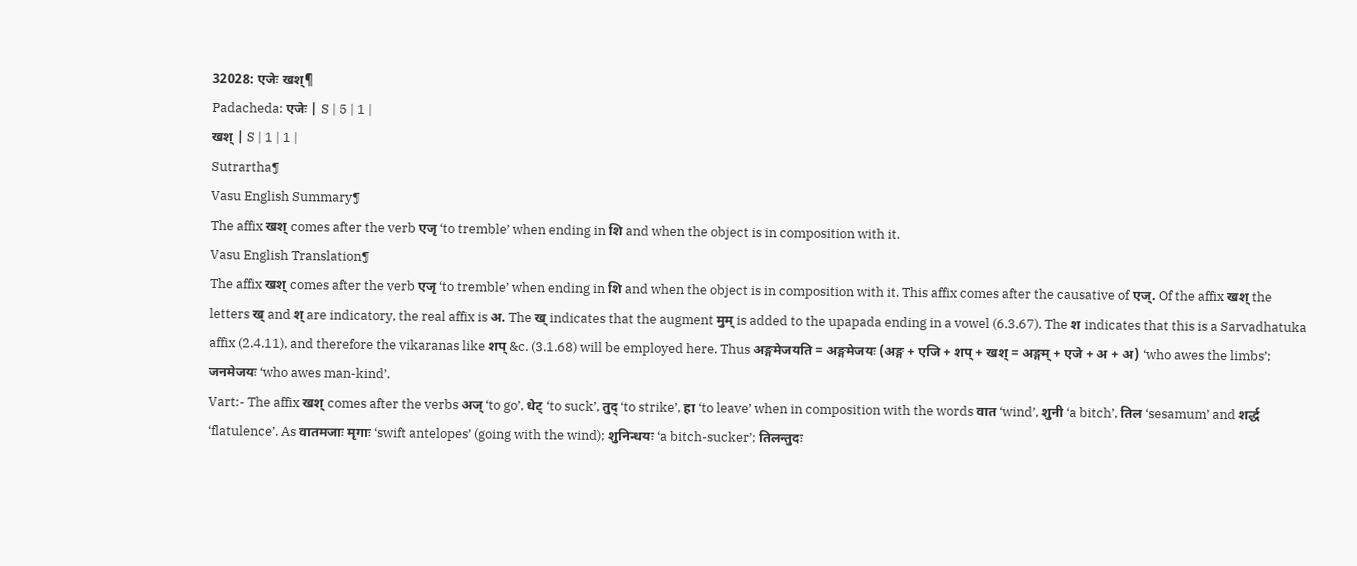32028: एजेः खश्¶
Padacheda: एजेः | S | 5 | 1 |
खश् | S | 1 | 1 |
Sutrartha¶
Vasu English Summary¶
The affix खश् comes after the verb एजृ ‘to tremble’ when ending in शि and when the object is in composition with it.
Vasu English Translation¶
The affix खश् comes after the verb एजृ ‘to tremble’ when ending in शि and when the object is in composition with it. This affix comes after the causative of एज्. Of the affix खश् the letters ख् and श् are indicatory, the real affix is अ. The ख् indicates that the augment मुम् is added to the upapada ending in a vowel (6.3.67). The श indicates that this is a Sarvadhatuka affix (2.4.11), and therefore the vikaranas like शप् &c. (3.1.68) will be employed here. Thus अङ्गमेजयति = अङ्गमेजयः (अङ्ग + एजि + शप् + खश् = अङ्गम् + एजे + अ + अ) ‘who awes the limbs’; जनमेजयः ‘who awes man-kind’.
Vart:- The affix खश् comes after the verbs अज् ‘to go’, धेट् ‘to suck’, तुद् ‘to strike’, हा ‘to leave’ when in composition with the words वात ‘wind’, शुनी ‘a bitch’, तिल ‘sesamum’ and शर्द्ध ‘flatulence’. As वातमजाः मृगाः ‘swift antelopes’ (going with the wind); शुनिन्धयः ‘a bitch-sucker’; तिलन्तुदः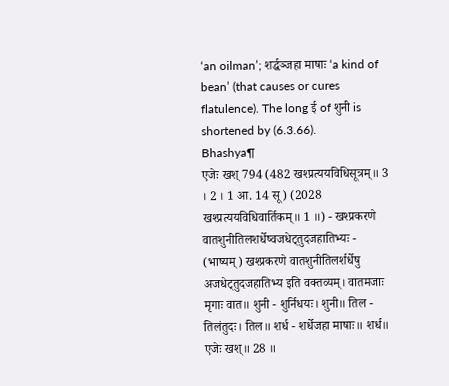‘an oilman’; शर्द्धञ्जहा माषाः ‘a kind of bean’ (that causes or cures flatulence). The long ई of शुनी is shortened by (6.3.66).
Bhashya¶
एजेः खश् 794 (482 खश्प्रत्ययविधिसूत्रम्॥ 3 । 2 । 1 आ. 14 सू) (2028 खश्प्रत्ययविधिवार्तिकम्॥ 1 ॥) - खश्प्रकरणे वातशुनीतिलशर्धेष्वजधेट्तुदजहातिभ्यः - (भाष्यम्) खश्प्रकरणे वातशुनीतिलर्शर्धेषु अजधेट्तुदजहातिभ्य इति वक्तव्यम्। वातमजाः मृगाः वात॥ शुनी - शुर्निधयः। शुनी॥ तिल - तिलंतुदः। तिल॥ शर्ध - शर्धेजहा माषाः॥ शर्ध॥ एजेः खश्॥ 28 ॥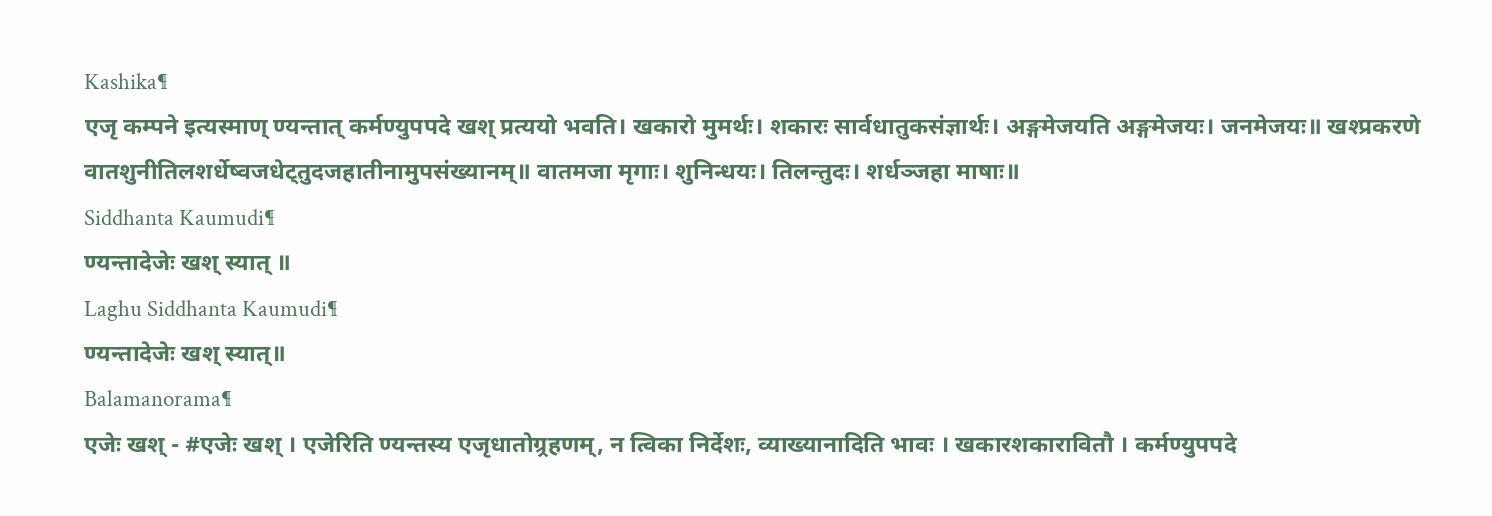Kashika¶
एजृ कम्पने इत्यस्माण् ण्यन्तात् कर्मण्युपपदे खश् प्रत्ययो भवति। खकारो मुमर्थः। शकारः सार्वधातुकसंज्ञार्थः। अङ्गमेजयति अङ्गमेजयः। जनमेजयः॥ खश्प्रकरणे वातशुनीतिलशर्धेष्वजधेट्तुदजहातीनामुपसंख्यानम्॥ वातमजा मृगाः। शुनिन्धयः। तिलन्तुदः। शर्धञ्जहा माषाः॥
Siddhanta Kaumudi¶
ण्यन्तादेजेः खश् स्यात् ॥
Laghu Siddhanta Kaumudi¶
ण्यन्तादेजेः खश् स्यात्॥
Balamanorama¶
एजेः खश् - #एजेः खश् । एजेरिति ण्यन्तस्य एजृधातोग्र्रहणम्, न त्विका निर्देशः, व्याख्यानादिति भावः । खकारशकारावितौ । कर्मण्युपपदे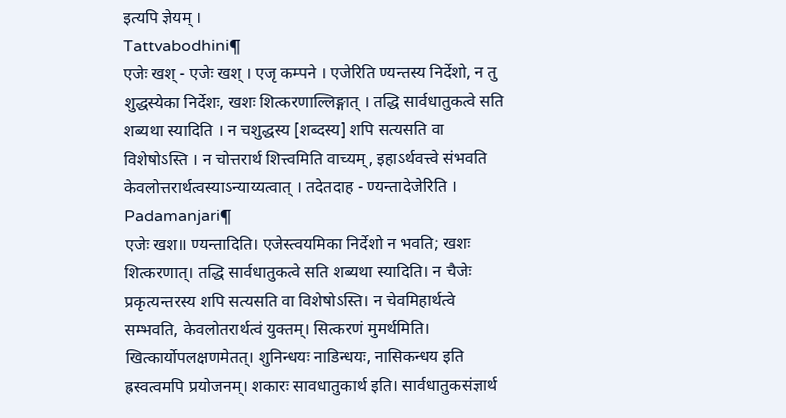इत्यपि ज्ञेयम् ।
Tattvabodhini¶
एजेः खश् - एजेः खश् । एजृ कम्पने । एजेरिति ण्यन्तस्य निर्देशो, न तु शुद्धस्येका निर्देशः, खशः शित्करणाल्लिङ्गात् । तद्धि सार्वधातुकत्वे सति शब्यथा स्यादिति । न चशुद्धस्य [शब्दस्य] शपि सत्यसति वा विशेषोऽस्ति । न चोत्तरार्थ शित्त्वमिति वाच्यम्, इहाऽर्थवत्त्वे संभवति केवलोत्तरार्थत्वस्याऽन्याय्यत्वात् । तदेतदाह - ण्यन्तादेजेरिति ।
Padamanjari¶
एजेः खश॥ ण्यन्तादिति। एजेस्त्वयमिका निर्देशो न भवति; खशः शित्करणात्। तद्धि सार्वधातुकत्वे सति शब्यथा स्यादिति। न चैजेः प्रकृत्यन्तरस्य शपि सत्यसति वा विशेषोऽस्ति। न चेवमिहार्थत्वे सम्भवति, केवलोतरार्थत्वं युक्तम्। सित्करणं मुमर्थमिति। खित्कार्योपलक्षणमेतत्। शुनिन्धयः नाडिन्धयः, नासिकन्धय इति ह्रस्वत्वमपि प्रयोजनम्। शकारः सावधातुकार्थ इति। सार्वधातुकसंज्ञार्थ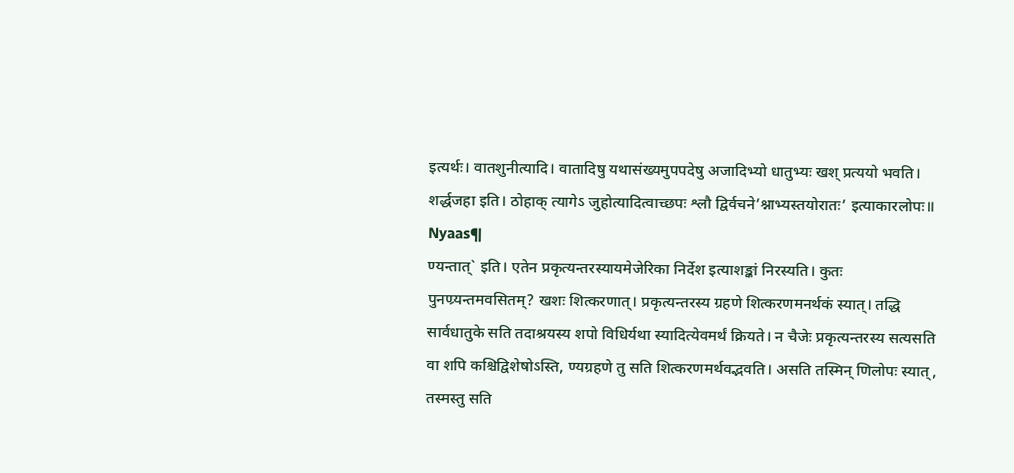इत्यर्थः। वातशुनीत्यादि। वातादिषु यथासंख्यमुपपदेषु अजादिभ्यो धातुभ्यः खश् प्रत्ययो भवति। शर्द्धजहा इति। ठोहाक् त्यागेऽ जुहोत्यादित्वाच्छपः श्लौ द्विर्वचने’श्नाभ्यस्तयोरातः’ इत्याकारलोपः॥
Nyaas¶
ण्यन्तात्` इति। एतेन प्रकृत्यन्तरस्यायमेजेरिका निर्देश इत्याशङ्कां निरस्यति। कुतः पुनण्र्यन्तमवसितम्? खशः शित्करणात्। प्रकृत्यन्तरस्य ग्रहणे शित्करणमनर्थकं स्यात्। तद्धि सार्वधातुके सति तदाश्रयस्य शपो विधिर्यथा स्यादित्येवमर्थं क्रियते। न चैजेः प्रकृत्यन्तरस्य सत्यसति वा शपि कश्चिद्विशेषोऽस्ति, ण्यग्रहणे तु सति शित्करणमर्थवद्भवति। असति तस्मिन् णिलोपः स्यात्, तस्मस्तु सति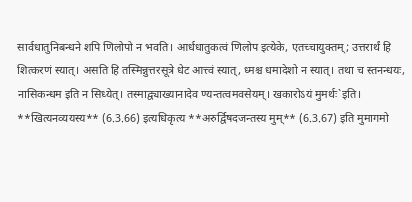सार्वधातुनिबन्धने शपि णिलोपो न भवति। आर्धधातुकत्वं णिलोप इत्येके, एतच्चायुक्तम्; उत्तरार्थं हि शित्करणं स्यात्। असति हि तस्मिन्नुत्तरसूत्रे धेट आत्त्वं स्यात्, ध्मश्च धमादेशो न स्यात्। तथा च स्तनन्धयः, नासिकन्धम इति न सिध्येत्। तस्माद्व्याख्यानादेव ण्यन्तत्वमवसेयम्। खकारोऽयं मुमर्थः`इति। **खित्यनव्ययस्य** (6.3.66) इत्यधिकृत्य **अरुर्द्विषदजन्तस्य मुम्** (6.3.67) इति मुमागमो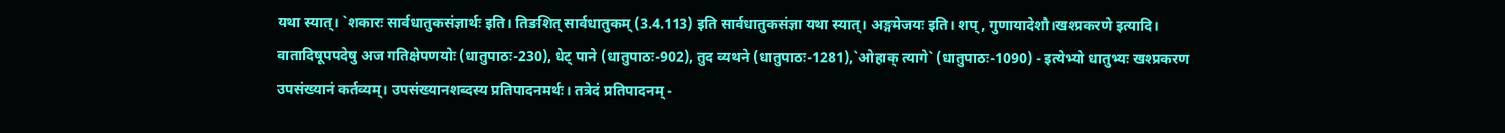यथा स्यात्। `शकारः सार्वधातुकसंज्ञार्थः इति। तिङशित् सार्वधातुकम् (3.4.113) इति सार्वधातुकसंज्ञा यथा स्यात्। अङ्गमेजयः इति। शप्, गुणायादेशौ।खश्प्रकरणे इत्यादि। वातादिषूपपदेषु अज गतिक्षेपणयोः (धातुपाठः-230), धेट् पाने (धातुपाठः-902), तुद व्यथने (धातुपाठः-1281),`ओहाक् त्यागे` (धातुपाठः-1090) - इत्येभ्यो धातुभ्यः खश्प्रकरण उपसंख्यानं कर्तव्यम्। उपसंख्यानशब्दस्य प्रतिपादनमर्थः। तत्रेदं प्रतिपादनम् -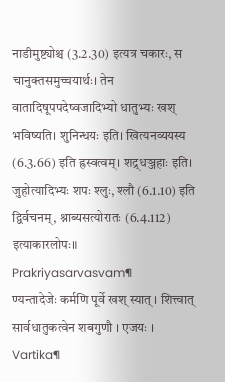नाडीमुष्ट्योश्च (3.2.30) इत्यत्र चकारः, स चानुक्तसमुच्चयार्थः। तेन वातादिषूपपदेष्वजादिभ्यो धातुभ्यः खश् भविष्यति। शुनिन्धयः इति। खित्यनव्ययस्य (6.3.66) इति ह्रस्वत्वम्। शद्र्धञ्जहाः इति। जुहोत्यादिभ्यः शपः श्लुः, श्लौ (6.1.10) इति द्विर्वचनम्, श्नाब्यसत्योरातः (6.4.112) इत्याकारलोपः॥
Prakriyasarvasvam¶
ण्यन्तादेजेः कर्मणि पूर्वे खश् स्यात् । शित्त्वात् सार्वधातुकत्वेन शबगुणौ । एजयः ।
Vartika¶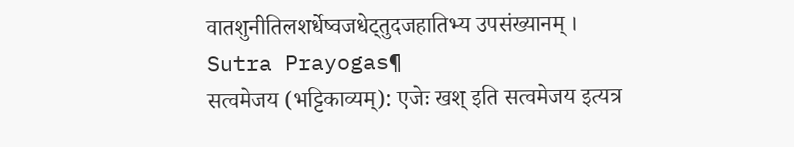वातशुनीतिलशर्धेष्वजधेट्तुदजहातिभ्य उपसंख्यानम् ।
Sutra Prayogas¶
सत्वमेजय (भट्टिकाव्यम्): एजेः खश् इति सत्वमेजय इत्यत्र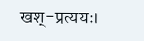खश्-प्रत्ययः।